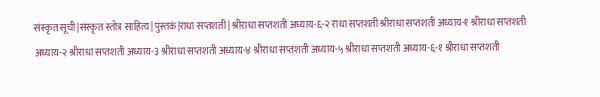संस्कृत सूची|संस्कृत स्तोत्र साहित्य|पुस्तकं|राधा सप्तशती| श्रीराधा सप्तशती अध्याय-६-२ राधा सप्तशती श्रीराधा सप्तशती अध्याय-१ श्रीराधा सप्तशती अध्याय-२ श्रीराधा सप्तशती अध्याय-३ श्रीराधा सप्तशती अध्याय-४ श्रीराधा सप्तशती अध्याय-५ श्रीराधा सप्तशती अध्याय-६-१ श्रीराधा सप्तशती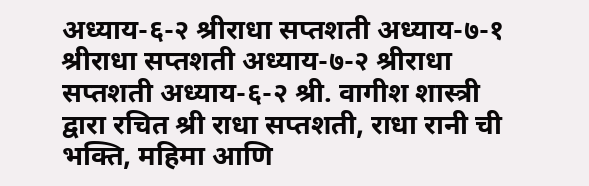अध्याय-६-२ श्रीराधा सप्तशती अध्याय-७-१ श्रीराधा सप्तशती अध्याय-७-२ श्रीराधा सप्तशती अध्याय-६-२ श्री. वागीश शास्त्री द्वारा रचित श्री राधा सप्तशती, राधा रानी ची भक्ति, महिमा आणि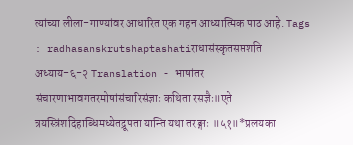त्यांच्या लीला-गाण्यांवर आधारित एक गहन आध्यात्मिक पाठ आहे. Tags : radhasanskrutshaptashatiराधासंस्कृतसप्तशति अध्याय-६-२ Translation - भाषांतर संचारणाभावगतरमोषांसंचारिसंज्ञाः कथिता रसज्ञैः॥एते त्रयस्त्रिंशदिहाब्धिमध्येतद्रूपता यान्ति यथा तरङ्गाः ॥५१॥*प्रलयका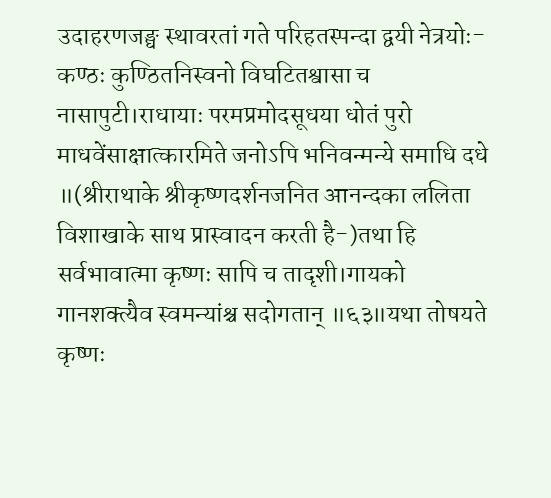उदाहरणजङ्घ स्थावरतां गते परिहतस्पन्दा द्वयी नेत्रयोः- कण्ठः कुण्ठितनिस्वनो विघटितश्वासा च नासापुटी।राधायाः परमप्रमोदसूधया धोतं पुरो माधवेंसाक्षात्कारमिते जनोऽपि भनिवन्मन्ये समाधि दधे ॥(श्रीराथाके श्रीकृष्णदर्शनजनित आनन्दका ललिता विशाखाके साथ प्रास्वादन करती है-)तथा हि सर्वभावात्मा कृष्णः सापि च तादृशी।गायको गानशक्त्यैव स्वमन्यांश्च सदोगतान् ॥६३॥यथा तोषयते कृष्णः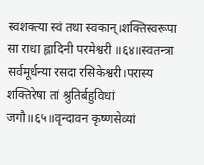स्वशक्त्या स्वं तथा स्वकान्।शक्तिस्वरूपा सा राधा ह्लादिनी परमेश्वरी ॥६४॥स्वतन्त्रा सर्वमूर्धन्या रसदा रसिकेश्वरी।परास्य शक्तिरेषा तां श्रुतिर्बहुविधां जगौ॥६५॥वृन्दावन कृष्णसेव्यां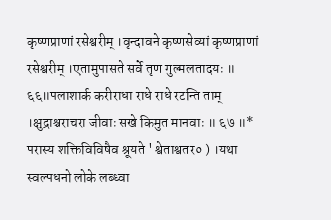कृष्णप्राणां रसेश्वरीम् ।वृन्दावने कृष्णसेव्यां कृष्णप्राणां रसेश्वरीम् ।एतामुपासते सर्वे तृण गुल्मलतादयः ॥ ६६॥पलाशार्क करीराधा राधे राधे रटन्ति ताम् ।क्षुद्राश्चराचरा जीवाः सखे किमुत मानवाः ॥ ६७ ॥* परास्य शक्तिविविषैव श्रूयते ' श्वेताश्वतर० ) ।यथा स्वल्पधनो लोके लब्ध्वा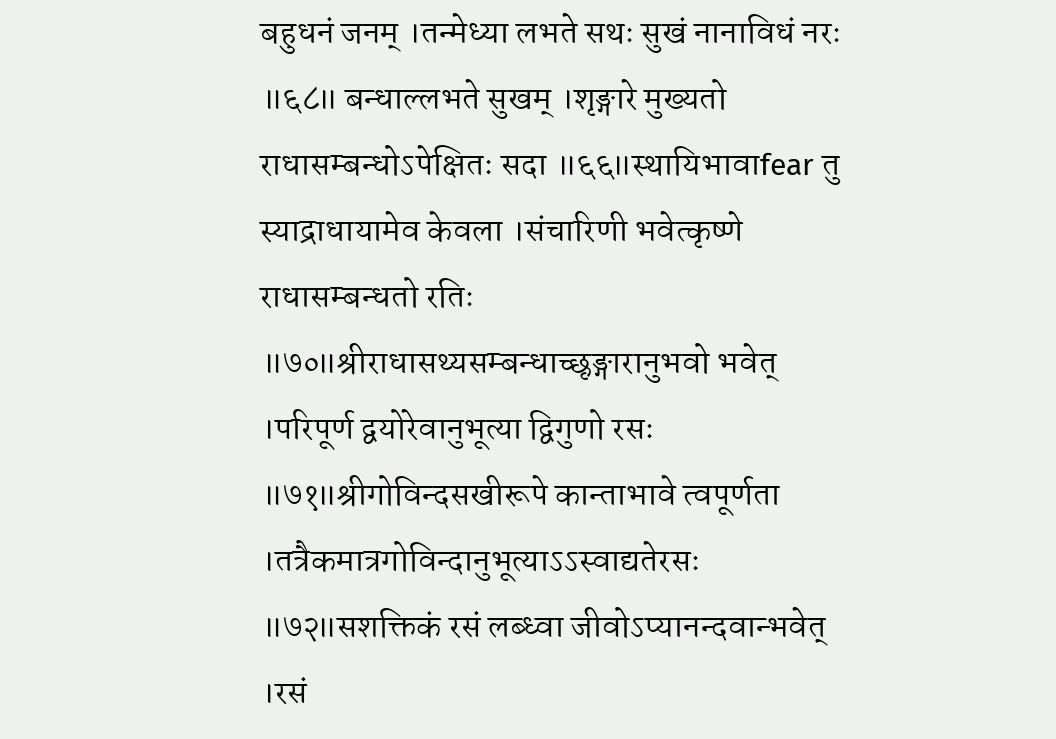बहुधनं जनम् ।तन्मेध्या लभते सथः सुखं नानाविधं नरः ॥६८॥ बन्धाल्लभते सुखम् ।शृङ्गारे मुख्यतो राधासम्बन्धोऽपेक्षितः सदा ॥६६॥स्थायिभावाfear तु स्याद्राधायामेव केवला ।संचारिणी भवेत्कृष्णे राधासम्बन्धतो रतिः ॥७०॥श्रीराधासथ्यसम्बन्धाच्छृङ्गारानुभवो भवेत् ।परिपूर्ण द्वयोरेवानुभूत्या द्विगुणो रसः ॥७१॥श्रीगोविन्दसखीरूपे कान्ताभावे त्वपूर्णता ।तत्रैकमात्रगोविन्दानुभूत्याऽऽस्वाद्यतेरसः ॥७२॥सशक्तिकं रसं लब्ध्वा जीवोऽप्यानन्दवान्भवेत् ।रसं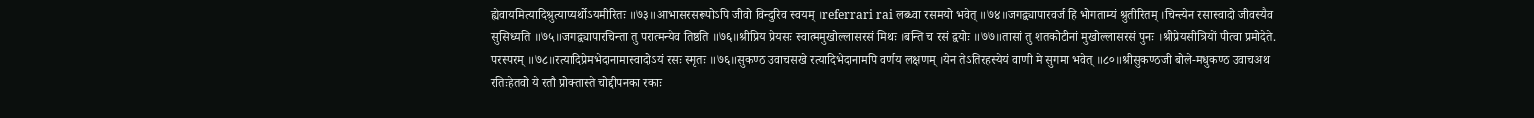ह्येवायमित्यादिश्रुत्याप्यर्थोऽयमीरितः ॥७३॥आभासरसरूपोऽपि जीवो विन्दुरिव स्वयम् ।referrari rai लब्ध्वा रसमयो भवेत् ॥७४॥जगद्व्यापारवर्ज हि भोगताम्यं श्रुतीरितम् ।चिन्त्येन रसास्वादो जीवस्यैव सुसिध्यति ॥७५॥जगद्व्यापारचिन्ता तु परात्मन्येव तिष्ठति ॥७६॥श्रीप्रिय प्रेयसः स्वात्ममुखोल्लासरसं मिथः ।बन्ति च रसं द्वयोः ॥७७॥तासां तु शतकोटीनां मुखोल्लासरसं पुनः ।श्रीप्रेयसीत्रियों पीत्वा प्रमोदेते. परस्परम् ॥७८॥रत्यादिप्रेमभेदानामास्वादोऽयं रसः स्मृतः ॥७६॥सुकण्ठ उवाचसखे रत्यादिभेदानामपि वर्णय लक्षणम् ।येन तेऽतिरहस्येयं वाणी मे सुगमा भवेत् ॥८०॥श्रीसुकण्ठजी बोले-मधुकण्ठ उवाचअथ रतिःहेतवो ये रतौ प्रोक्तास्ते चोद्दीपनका रकाः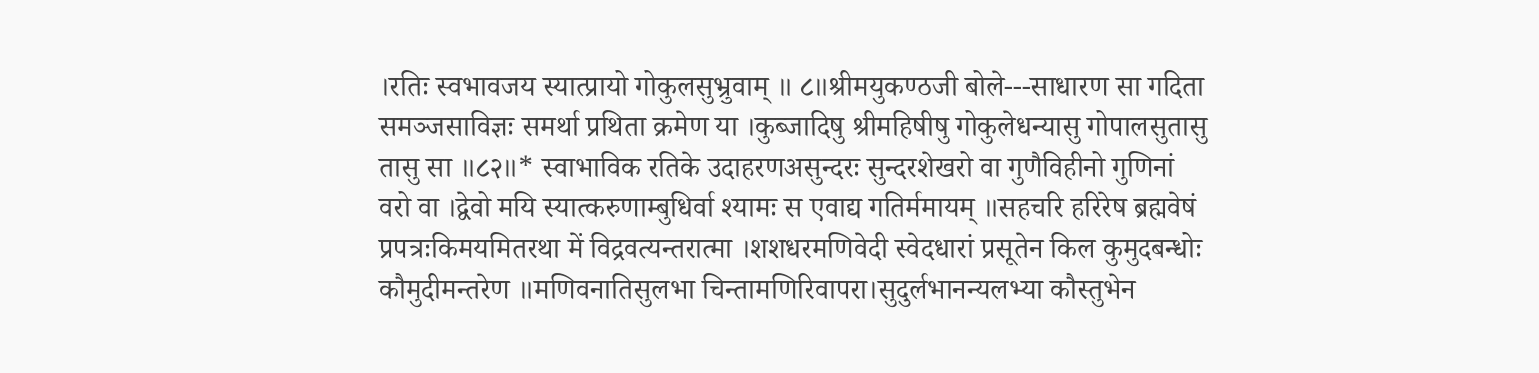।रतिः स्वभावजय स्यात्प्रायो गोकुलसुभ्रुवाम् ॥ ८॥श्रीमयुकण्ठजी बोले---साधारण सा गदिता समञ्जसाविज्ञः समर्था प्रथिता क्रमेण या ।कुब्जादिषु श्रीमहिषीषु गोकुलेधन्यासु गोपालसुतासु तासु सा ॥८२॥* स्वाभाविक रतिके उदाहरणअसुन्दरः सुन्दरशेखरो वा गुणैविहीनो गुणिनां वरो वा ।द्वेवो मयि स्यात्करुणाम्बुधिर्वा श्यामः स एवाद्य गतिर्ममायम् ॥सहचरि हरिरेष ब्रह्मवेषं प्रपत्रःकिमयमितरथा में विद्रवत्यन्तरात्मा ।शशधरमणिवेदी स्वेदधारां प्रसूतेन किल कुमुदबन्धोः कौमुदीमन्तरेण ॥मणिवनातिसुलभा चिन्तामणिरिवापरा।सुदुर्लभानन्यलभ्या कौस्तुभेन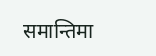समान्तिमा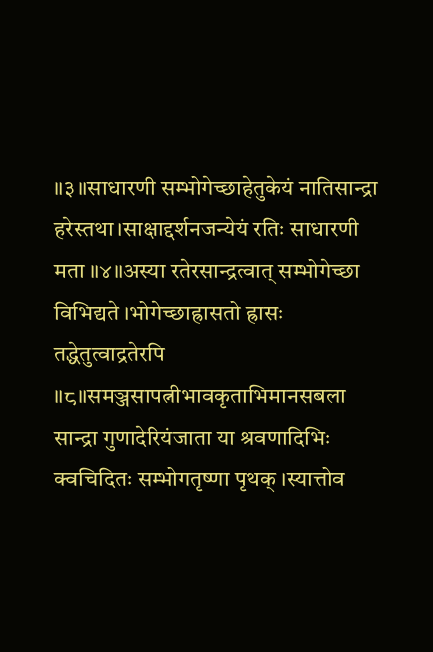॥३॥साधारणी सम्भोगेच्छाहेतुकेयं नातिसान्द्रा हरेस्तथा।साक्षाद्दर्शनजन्येयं रतिः साधारणी मता ॥४॥अस्या रतेरसान्द्रत्वात् सम्भोगेच्छा विभिद्यते ।भोगेच्छाह्रासतो ह्रासः तद्धेतुत्वाद्रतेरपि ॥८॥समञ्जसापत्नीभावकृताभिमानसबला सान्द्रा गुणादेरियंजाता या श्रवणादिभिः क्वचिदितः सम्भोगतृष्णा पृथक् ।स्यात्तोव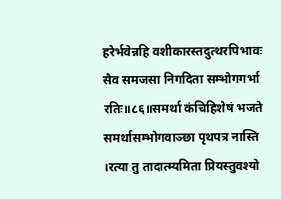हरेर्भवेन्नहि वशीकारस्तदुत्थरपिभावः सैव समजसा निगदिता सम्भोगगर्भा रतिः॥८६॥समर्था कंचिहिशेषं भजते समर्थासम्भोगवाञ्छा पृथपत्र नास्ति ।रत्या तु तादात्म्यमिता प्रियस्तुवश्यो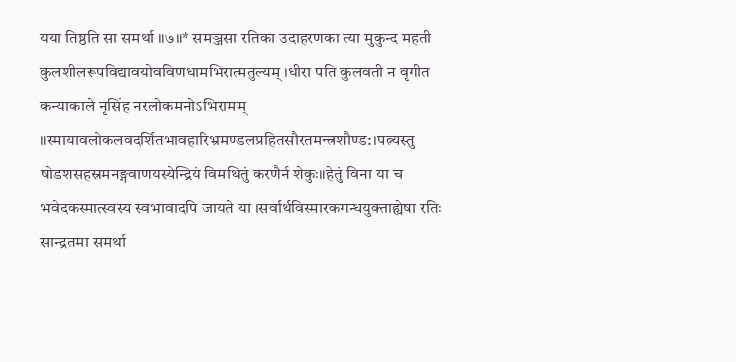यया तिष्ठति सा समर्था ॥७॥* समञ्जसा रतिका उदाहरणका त्या मुकुन्द महती कुलशीलरूपविद्यावयोवविणधामभिरात्मतुल्यम् ।धीरा पति कुलवती न वृगीत कन्याकाले नृसिंह नरलोकमनोऽभिरामम् ॥स्मायावलोकलवदर्शितभावहारिभ्रमण्डलप्रहितसौरतमन्त्रशौण्ड:।पत्न्यस्तु षोडशसहस्रमनङ्गवाणयस्येन्द्रियं विमथितुं करणैर्न शेकुः॥हेतुं विना या च भवेदकस्मात्स्वस्य स्वभावादपि जायते या ।सर्वार्थविस्मारकगन्धयुक्ताह्येषा रतिः सान्द्रतमा समर्था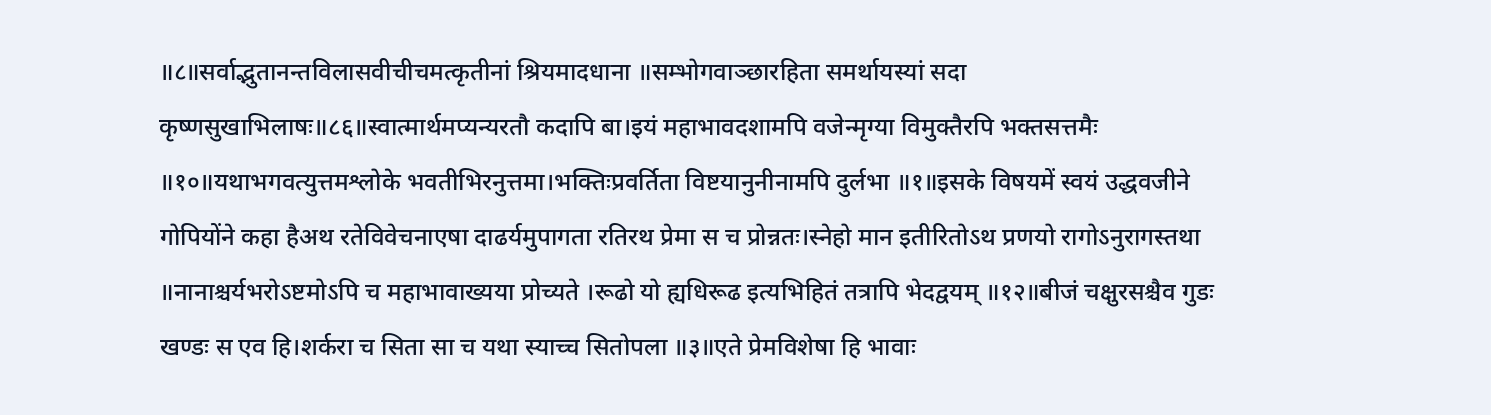॥८॥सर्वाद्भुतानन्तविलासवीचीचमत्कृतीनां श्रियमादधाना ॥सम्भोगवाञ्छारहिता समर्थायस्यां सदा कृष्णसुखाभिलाषः॥८६॥स्वात्मार्थमप्यन्यरतौ कदापि बा।इयं महाभावदशामपि वजेन्मृग्या विमुक्तैरपि भक्तसत्तमैः ॥१०॥यथाभगवत्युत्तमश्लोके भवतीभिरनुत्तमा।भक्तिःप्रवर्तिता विष्टयानुनीनामपि दुर्लभा ॥१॥इसके विषयमें स्वयं उद्धवजीने गोपियोंने कहा हैअथ रतेविवेचनाएषा दाढर्यमुपागता रतिरथ प्रेमा स च प्रोन्नतः।स्नेहो मान इतीरितोऽथ प्रणयो रागोऽनुरागस्तथा ॥नानाश्चर्यभरोऽष्टमोऽपि च महाभावाख्यया प्रोच्यते ।रूढो यो ह्यधिरूढ इत्यभिहितं तत्रापि भेदद्वयम् ॥१२॥बीजं चक्षुरसश्चैव गुडः खण्डः स एव हि।शर्करा च सिता सा च यथा स्याच्च सितोपला ॥३॥एते प्रेमविशेषा हि भावाः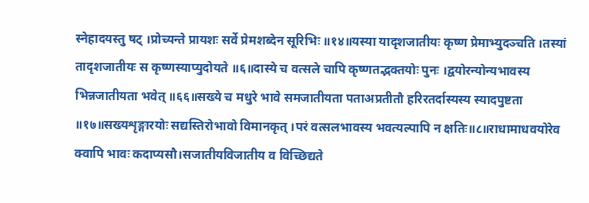स्नेहादयस्तु षट् ।प्रोच्यन्ते प्रायशः सर्वे प्रेमशब्देन सूरिभिः ॥१४॥यस्या यादृशजातीयः कृष्ण प्रेमाभ्युदञ्चति ।तस्यां तादृशजातीयः स कृष्णस्याप्युदोयते ॥६॥दास्ये च वत्सले चापि कृष्णतद्भक्तयोः पुनः ।द्वयोरन्योन्यभावस्य भिन्नजातीयता भवेत् ॥६६॥सख्ये च मधुरे भावे समजातीयता पताअप्रतीतौ हरिरतर्दास्यस्य स्यादपुष्टता ॥१७॥सख्यशृङ्गारयोः सद्यस्तिरोभावो विमानकृत् ।परं वत्सलभावस्य भवत्यल्पापि न क्षतिः॥८॥राधामाधवयोरेव क्वापि भावः कदाप्यसौ।सजातीयविजातीय व विच्छिद्यते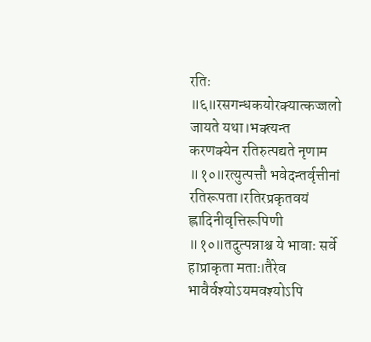रतिः ॥६॥रसगन्धकयोरक्यात्कज्जलो जायते यथा।भक्त्यन्त करणक्येन रतिरुत्पद्यते नृणाम ॥१०॥रत्युत्पत्तौ भवेदन्तर्वृत्तीनां रतिरूपता।रतिरप्रकृतवयं ह्लादिनीवृत्तिरूपिणी ॥१०॥तदुत्पन्नाश्च ये भावाः सर्वे हाप्राकृता मताः।तैरेव भावैर्वश्योऽयमवश्योऽपि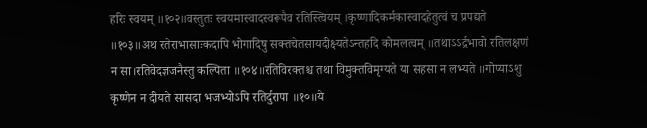हरिः स्वयम् ॥१०२॥वस्तुतः स्वयमास्वादस्वरूपैव रतिस्त्वियम् ।कृष्णादिकर्मकास्वादहेतुत्वं च प्रपद्यते ॥१०३॥अथ रतेराभासाःकदापि भोगादिषु सक्तचेतसायदीक्ष्यतेऽन्तहदि कोमलत्वम् ॥तथाऽऽर्द्रभावो रतिलक्षणं न सा।रतिवेदज्ञजनैस्तु कल्पिता ॥१०४॥रतिविरक्तश्च तथा विमुक्तविमृग्यते या सहसा न लभ्यते ॥गोप्याऽशु कृष्णेन न दीयते सासदा भजभ्योऽपि रतिर्दुरापा ॥१०॥ये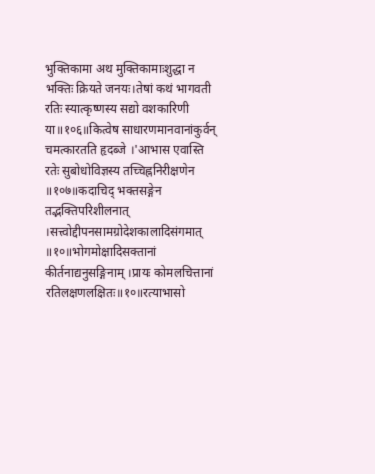भुक्तिकामा अथ मुक्तिकामाःशुद्धा न भक्तिः क्रियते जनयः।तेषां कथं भागवती रतिः स्यात्कृष्णस्य सद्यो वशकारिणी या॥१०६॥कित्वेष साधारणमानवानांकुर्वन् चमत्कारतति हृदब्जे ।'आभास एवास्ति रतेः सुबोधोविज्ञस्य तच्चिह्ननिरीक्षणेन ॥१०७॥कदाचिद् भक्तसङ्गेन तद्भक्तिपरिशीलनात् ।सत्त्वोद्दीपनसामग्रोदेशकालादिसंगमात् ॥१०॥भोगमोक्षादिसक्तानां कीर्तनाद्यनुसङ्गिनाम् ।प्रायः कोमलचित्तानां रतिलक्षणलक्षितः॥१०॥रत्याभासो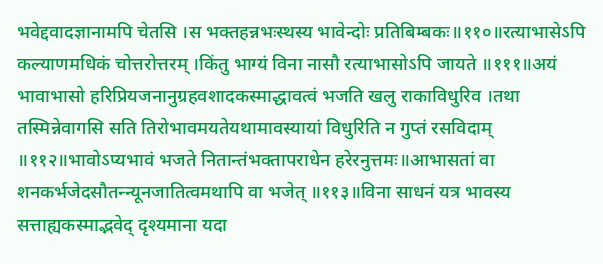भवेद्दवादज्ञानामपि चेतसि ।स भक्तहन्नभःस्थस्य भावेन्दोः प्रतिबिम्बकः॥११०॥रत्याभासेऽपि कल्याणमधिकं चोत्तरोत्तरम् ।किंतु भाग्यं विना नासौ रत्याभासोऽपि जायते ॥१११॥अयं भावाभासो हरिप्रियजनानुग्रहवशादकस्माद्धावत्वं भजति खलु राकाविधुरिव ।तथा तस्मिन्नेवागसि सति तिरोभावमयतेयथामावस्यायां विधुरिति न गुप्तं रसविदाम् ॥११२॥भावोऽप्यभावं भजते नितान्तंभक्तापराधेन हरेरनुत्तमः॥आभासतां वा शनकर्भजेदसौतन्न्यूनजातित्वमथापि वा भजेत् ॥११३॥विना साधनं यत्र भावस्य सत्ताह्यकस्माद्भवेद् दृश्यमाना यदा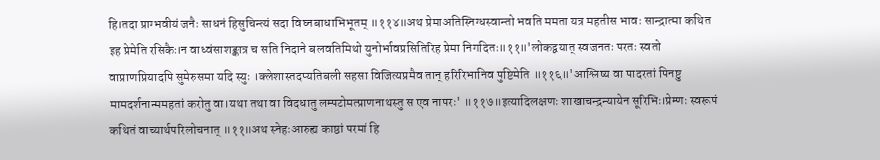हि।तदा प्राग्भवीयं जनैः साधनं हिसुचिन्त्यं सदा विघ्नबाधाभिभूतम् ॥११४॥अथ प्रेमाअतिस्निग्धस्वान्तो भवति ममता यत्र महतीस भावः सान्द्रात्मा कथित इह प्रेमेति रसिकैः।न वाध्वंसाशङ्कात्र च सति निदाने बलवतिमिथो युनोर्भावप्रसितिरिह प्रेमा निगदितः॥११॥'लोकद्वयात् स्वजनतः परतः स्वतो वाप्राणप्रियादपि सुमेरुसमा यदि स्युः ।क्लेशास्तदप्यतिबली सहसा विजित्यप्रमैव तान् हरिरिभानिव पुष्टिमेति ॥११६॥'आश्लिष्य वा पादरतां पिनष्टु मामदर्शनान्ममहतां करोतु वा।यथा तथा वा विदधातु लम्पटोमत्प्राणनाथस्तु स एव नापरः' ॥११७॥इत्यादिलक्षणः शाखाचन्द्रन्यायेन सूरिभिः।प्रेम्णः स्वरूपं कथितं वाच्यार्थपरिलोचनात् ॥११॥अथ स्नेहःआरुह्य काष्ठां परमां हि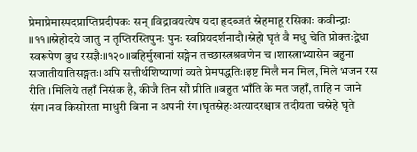प्रेमाप्रेमास्पदप्राप्तिप्रदीपकः सन् ।विद्रावयत्येष यदा हृदब्जतं स्नेहमाहू रसिकाः कवीन्द्राः ॥११॥स्नेहोदये जातु न तृप्तिरस्तिपुनः पुनः स्वप्रियदर्शनादौ।स्नेहो घृतं वै मधु चेति प्रोक्तःद्वेधा स्वरूपेण बुध रसज्ञैः॥१२०॥बहिर्मुखानां सङ्गेन तच्छास्त्रश्रवणेन च ।शास्त्राभ्यासेन बहुना सजातीयातिसङ्गतः।अपि सत्तीर्थशिष्याणां व्यते प्रेमपद्धतिः।इष्ट मिलै मन मिल, मिले भजन रस रीति ।मिलिये तहाँ निसंक है, कीजै तिन सौं प्रीति ॥बहुत भाँति के मत जहाँ, ताहि न जाने संग।नव किसोरता माधुरी बिना न अपनी रंग।घृतस्नेहःअत्यादरश्चात्र तदीयता चस्नेहे घृते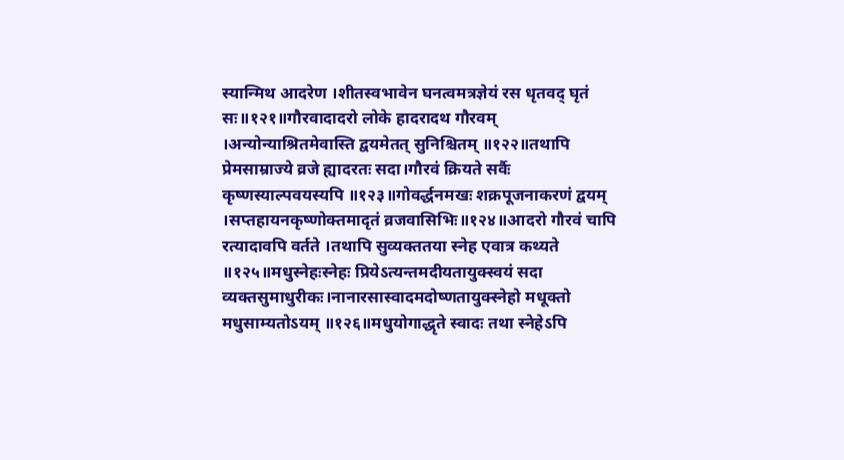स्यान्मिथ आदरेण ।शीतस्वभावेन घनत्वमत्रज्ञेयं रस धृतवद् घृतं सः॥१२१॥गौरवादादरो लोके हादरादथ गौरवम् ।अन्योन्याश्रितमेवास्ति द्वयमेतत् सुनिश्चितम् ॥१२२॥तथापि प्रेमसाम्राज्ये व्रजे ह्यादरतः सदा।गौरवं क्रियते सर्वैः कृष्णस्याल्पवयस्यपि ॥१२३॥गोवर्द्धनमखः शक्रपूजनाकरणं द्वयम् ।सप्तहायनकृष्णोक्तमादृतं व्रजवासिभिः॥१२४॥आदरो गौरवं चापि रत्यादावपि वर्तते ।तथापि सुव्यक्ततया स्नेह एवात्र कथ्यते ॥१२५॥मधुस्नेहःस्नेहः प्रियेऽत्यन्तमदीयतायुक्स्वयं सदा व्यक्तसुमाधुरीकः।नानारसास्वादमदोष्णतायुक्स्नेहो मधूक्तो मधुसाम्यतोऽयम् ॥१२६॥मधुयोगाद्धृते स्वादः तथा स्नेहेऽपि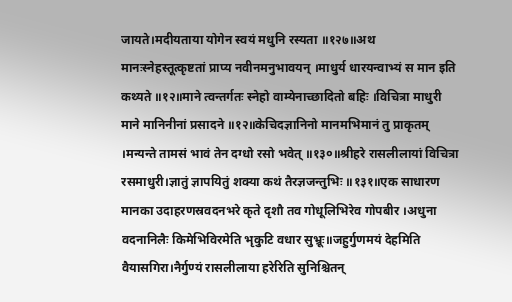जायते।मदीयताया योगेन स्वयं मधुनि रस्यता ॥१२७॥अथ मानःस्नेहस्तूत्कृष्टतां प्राप्य नवीनमनुभावयन् ।माधुर्य धारयन्वाभ्यं स मान इति कथ्यते ॥१२॥माने त्वन्तर्गतः स्नेहो वाम्येनाच्छादितो बहिः ।विचित्रा माधुरी माने मानिनीनां प्रसादने ॥१२॥केचिदज्ञानिनो मानमभिमानं तु प्राकृतम् ।मन्यन्ते तामसं भावं तेन दग्धो रसो भवेत् ॥१३०॥श्रीहरे रासलीलायां विचित्रा रसमाधुरी।ज्ञातुं ज्ञापयितुं शक्या कथं तैरज्ञजन्तुभिः ॥१३१॥एक साधारण मानका उदाहरणस्रवदनभरे कृते दृशौ तव गोधूलिभिरेव गोपबीर ।अधुना वदनानिलैः किमेभिविरमेति भृकुटि वधार सुभ्रूः॥जहुर्गुणमयं देहमिति वैयासगिरा।नैर्गुण्यं रासलीलाया हरेरिति सुनिश्चितन्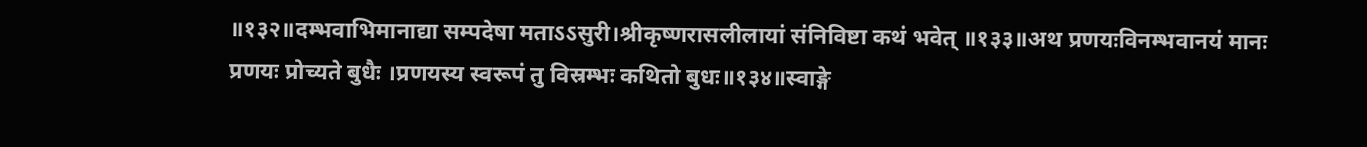॥१३२॥दम्भवाभिमानाद्या सम्पदेषा मताऽऽसुरी।श्रीकृष्णरासलीलायां संनिविष्टा कथं भवेत् ॥१३३॥अथ प्रणयःविनम्भवानयं मानः प्रणयः प्रोच्यते बुधैः ।प्रणयस्य स्वरूपं तु विस्रम्भः कथितो बुधः॥१३४॥स्वाङ्गे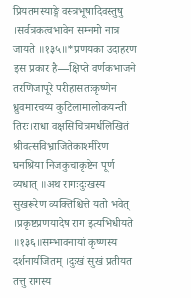प्रियतमस्याङ्गे वस्त्रभूषादिवस्तुषु ।सर्वत्रकत्वभावेन सम्नमो नात्र जायते ॥१३५॥*प्रणयका उदाहरण इस प्रकार है—क्षिप्ते वर्णकभाजने तरणिजापूरे परीहासतःकृष्णेन ध्रुवमारचय्य कुटिलामालोकयन्ती तिरः।राधा वक्षसिचित्रमर्धलिखितं श्रीवत्सविभ्राजितेकाश्मीरेण घनश्रिया निजकुचाकृष्टेन पूर्ण व्यधात् ॥अथ रागःदुःखस्य सुखरूरेण व्यक्तिश्चित्ते यतो भवेत् ।प्रकृष्टप्रणयादेष राग इत्यभिधीयते ॥१३६॥सम्भावनायां कृष्णस्य दर्शनार्यजितम् ।दुःखं सुखं प्रतीयत तत्तु रागस्य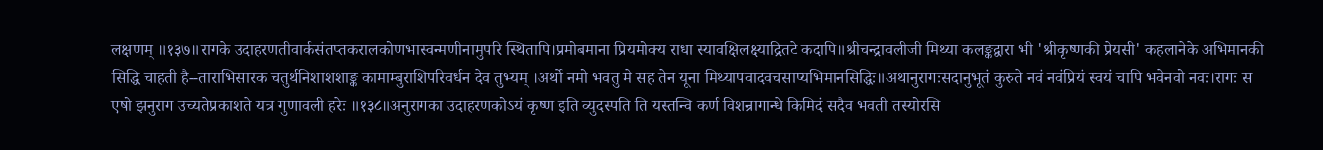लक्षणम् ॥१३७॥रागके उदाहरणतीवार्कसंतप्तकरालकोणभास्वन्मणीनामुपरि स्थितापि।प्रमोबमाना प्रियमोक्य राधा स्यावक्षिलक्ष्याद्रितटे कदापि॥श्रीचन्द्रावलीजी मिथ्या कलङ्कद्वारा भी 'श्रीकृष्णकी प्रेयसी' कहलानेके अभिमानकी सिद्धि चाहती है--ताराभिसारक चतुर्थनिशाशशाङ्क कामाम्बुराशिपरिवर्धन देव तुभ्यम् ।अर्थो नमो भवतु मे सह तेन यूना मिथ्यापवादवचसाप्यभिमानसिद्धिः॥अथानुरागःसदानुभूतं कुरुते नवं नवंप्रियं स्वयं चापि भवेनवो नवः।रागः स एषो झनुराग उच्यतेप्रकाशते यत्र गुणावली हरेः ॥१३८॥अनुरागका उदाहरणकोऽयं कृष्ण इति व्युदस्पति ति यस्तन्वि कर्ण विशन्रागान्धे किमिदं सदैव भवती तस्योरसि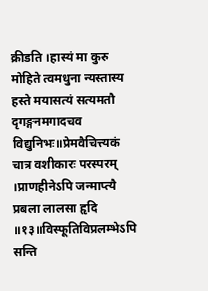क्रीडति ।हास्यं मा कुरु मोहिते त्वमधुना न्यस्तास्य हस्ते मयासत्यं सत्यमतौ दृगङ्गनमगादचव विद्युनिभः॥प्रेमवैचित्त्यकं चात्र वशीकारः परस्परम् ।प्राणहीनेऽपि जन्माप्त्यै प्रबला लालसा हृदि ॥१३॥विस्फूतिविप्रलम्भेऽपि सन्ति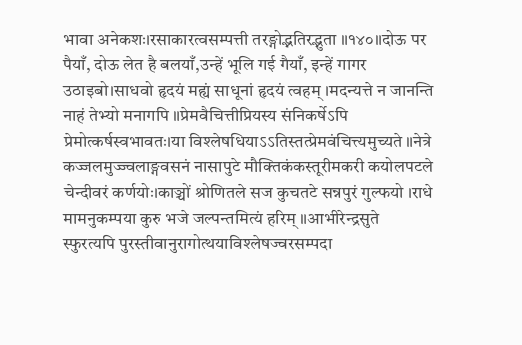भावा अनेकशः।रसाकारत्वसम्पत्ती तरङ्गोद्भतिरद्भुता ॥१४०॥दोऊ पर पैयाँ, दोऊ लेत है बलयाँ,उन्हें भूलि गई गैयाँ, इन्हें गागर उठाइबो।साधवो हृदयं मह्यं साधूनां हृदयं त्वहम् ।मदन्यत्ते न जानन्ति नाहं तेभ्यो मनागपि ॥प्रेमवैचित्तीप्रियस्य संनिकर्षेऽपि प्रेमोत्कर्षस्वभावतः।या विश्लेषधियाऽऽतिस्तत्प्रेमवंचित्त्यमुच्यते ॥नेत्रे कज्जलमुज्ज्वलाङ्गवसनं नासापुटे मौक्तिकंकस्तूरीमकरी कयोलपटले चेन्दीवरं कर्णयोः।काञ्चों श्रोणितले सज कुचतटे सन्नपुरं गुल्फयो ।राधे मामनुकम्पया कुरु भजे जल्पन्तमित्यं हरिम् ॥आभीरेन्द्रसुते स्फुरत्यपि पुरस्तीवानुरागोत्थयाविश्लेषज्वरसम्पदा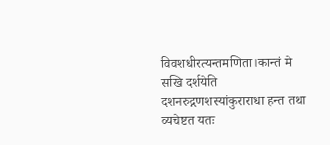विवशधीरत्यन्तमणिता।कान्तं मे सखि दर्शयेति दशनरुद्गणशस्यांकुराराधा हन्त तथा व्यचेष्टत यतः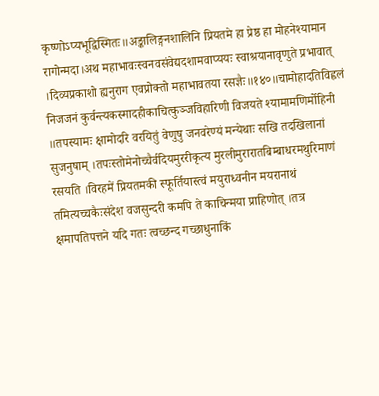कृष्णोऽप्यभूद्विस्मितः॥अङ्कालिङ्गनशालिनि प्रियतमे हा प्रेष्ठ हा मोहनेश्यामान रागोन्मदा।अथ महाभावःस्वनवसंवेद्यदशामवाप्ययः स्वाश्रयानावृणुते प्रभावात् ।दिव्यप्रकाशो ह्यनुराग एवप्रोक्तो महाभावतया रसज्ञैः॥१४०॥चामोहादतिविह्वलं निजजनं कुर्वन्त्यकस्मादहीकाचित्कुञ्जविहारिणी विजयते श्यामामणिर्मोहिनी ॥तपस्यामः क्षामोदरि वरयितुं वेणुषु जनवरेण्यं मन्येथाः सखि तदखिलानां सुजनुषाम् ।तपःस्तोमेनोच्चैर्वदियमुररीकृत्य मुरलीमुरारातबिम्बाधरमथुरिमाणं रसयति ।विरहमें प्रियतमकी स्फूर्तियास्त्वं मयुराध्वनीन मयरानाथं तमित्यच्चकैःसंदेश वजसुन्दरी कमपि ते काचिन्मया प्राहिणोत् ।तत्र क्षमापतिपत्तने यदि गतः त्वच्छन्द गच्छाधुनाकिं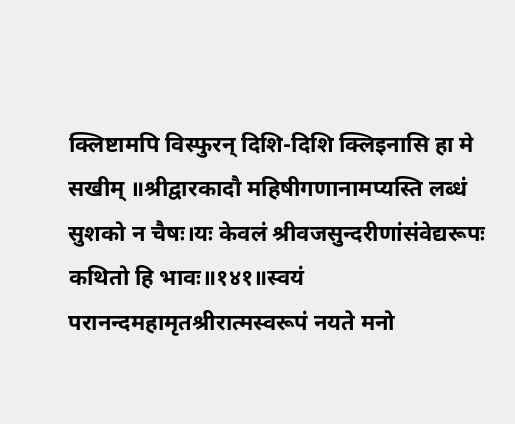क्लिष्टामपि विस्फुरन् दिशि-दिशि क्लिइनासि हा मे सखीम् ॥श्रीद्वारकादौ महिषीगणानामप्यस्ति लब्धं सुशको न चैषः।यः केवलं श्रीवजसुन्दरीणांसंवेद्यरूपः कथितो हि भावः॥१४१॥स्वयं परानन्दमहामृतश्रीरात्मस्वरूपं नयते मनो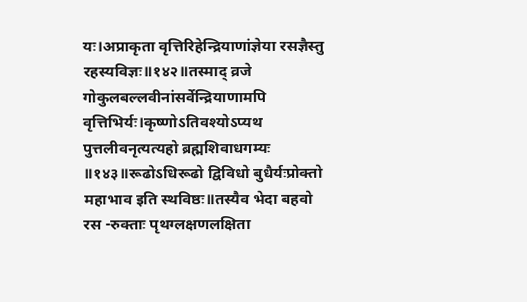यः।अप्राकृता वृत्तिरिहेन्द्रियाणांज्ञेया रसज्ञैस्तु रहस्यविज्ञः॥१४२॥तस्माद् व्रजे गोकुलबल्लवीनांसर्वेन्द्रियाणामपि वृत्तिभिर्यः।कृष्णोऽतिवश्योऽप्यथ पुत्तलीवनृत्यत्यहो ब्रह्मशिवाधगम्यः ॥१४३॥रूढोऽधिरूढो द्विविधो बुधैर्यःप्रोक्तो महाभाव इति स्थविष्ठः॥तस्यैव भेदा बहवो रस -रुक्ताः पृथग्लक्षणलक्षिता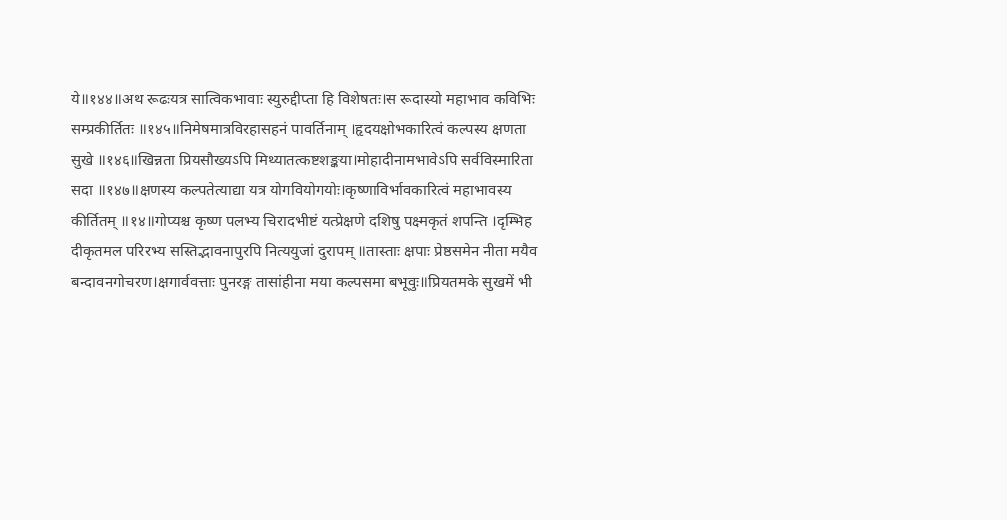ये॥१४४॥अथ रूढःयत्र सात्विकभावाः स्युरुद्दीप्ता हि विशेषतः।स रूदास्यो महाभाव कविभिः सम्प्रकीर्तितः ॥१४५॥निमेषमात्रविरहासहनं पावर्तिनाम् ।हृदयक्षोभकारित्वं कल्पस्य क्षणता सुखे ॥१४६॥खिन्नता प्रियसौख्यऽपि मिथ्यातत्कष्टशङ्कया।मोहादीनामभावेऽपि सर्वविस्मारिता सदा ॥१४७॥क्षणस्य कल्पतेत्याद्या यत्र योगवियोगयोः।कृष्णाविर्भावकारित्वं महाभावस्य कीर्तितम् ॥१४॥गोप्यश्च कृष्ण पलभ्य चिरादभीष्टं यत्प्रेक्षणे दशिषु पक्ष्मकृतं शपन्ति ।दृम्भिह दीकृतमल परिरभ्य सस्तिद्भावनापुरपि नित्ययुजां दुरापम् ॥तास्ताः क्षपाः प्रेष्ठसमेन नीता मयैव बन्दावनगोचरण।क्षगार्ववत्ताः पुनरङ्ग तासांहीना मया कल्पसमा बभूवुः॥प्रियतमके सुखमें भी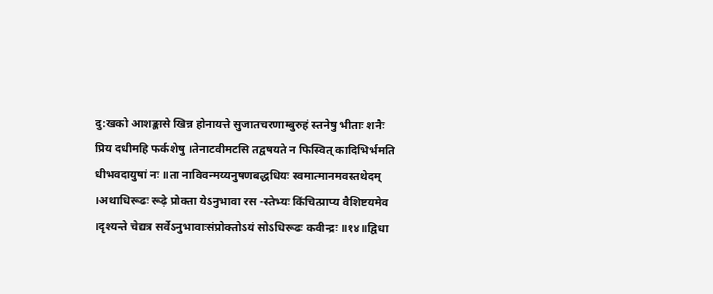दु:खको आशङ्कासे खिन्न होनायत्ते सुजातचरणाम्बुरुहं स्तनेषु भीताः शनैः प्रिय दधीमहि फर्कशेषु ।तेनाटवीमटसि तद्वषयते न फिस्वित् कादिभिर्भमति धीभवदायुषां नः ॥ता नाविवन्मय्यनुषणबद्धधियः स्वमात्मानमवस्तथेदम् ।अथाधिरूढः रूढ़े प्रोक्ता येऽनुभावा रस -स्तेभ्यः किंचित्प्राप्य वैशिष्टयमेव ।दृश्यन्ते चेद्यत्र सर्वेऽनुभावाःसंप्रोक्तोऽयं सोऽधिरूढः कवीन्द्रः ॥१४॥द्विधा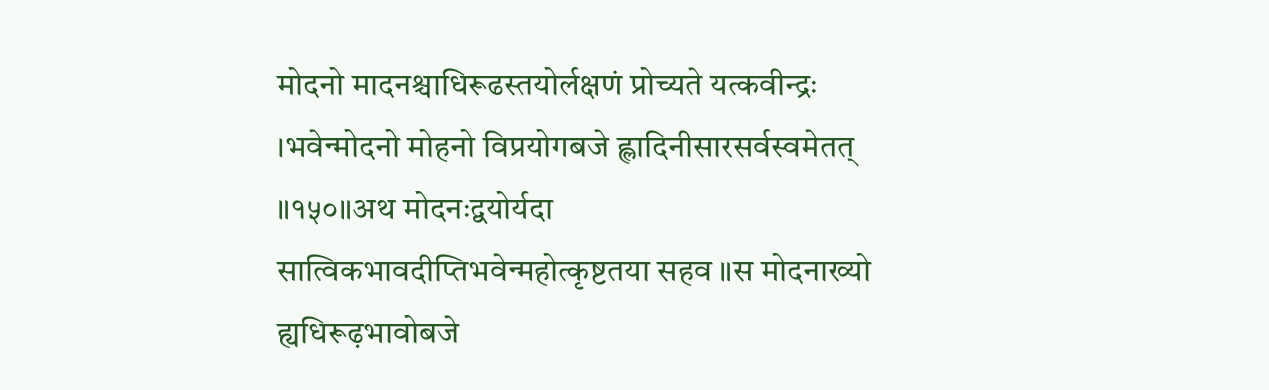मोदनो मादनश्चाधिरूढस्तयोर्लक्षणं प्रोच्यते यत्कवीन्द्रः ।भवेन्मोदनो मोहनो विप्रयोगबजे ह्लादिनीसारसर्वस्वमेतत् ॥१५०॥अथ मोदनःद्वयोर्यदा सात्विकभावदीप्तिभवेन्महोत्कृष्टतया सहव ॥स मोदनाख्यो ह्यधिरूढ़भावोबजे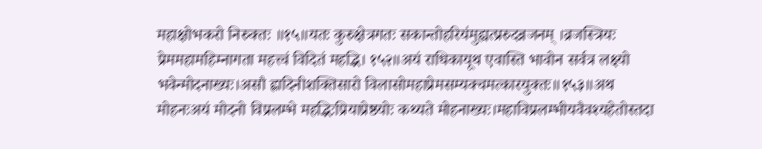महाक्षोभकरो निरुक्तः ॥१५॥यतः कुरुक्षेत्रगतः सकान्तोहरिय॑मुह्यत्प्ररुदन्नजनम् ।व्रजस्त्रियः प्रेममहामहिम्नागता महत्त्वं विदितं महद्भि। १५२॥अयं राधिकायूथ एवास्ति भावोन सर्वत्र लक्ष्यो भवेन्मोदनाख्यः।असौ ह्लादिनीशक्तिसारो विलासोमहाप्रेमसम्यक्चमत्कारयुक्तः॥१५३॥अथ मोहनःअयं मोदनो विप्रलम्भे महद्भिःप्रियाप्रेष्ठयोः कथ्यते मोहनाख्यः।महाविप्रलम्भीयवैवश्यहेतोस्तदा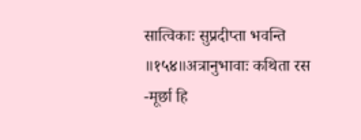सात्विकाः सुप्रदीप्ता भवन्ति ॥१५४॥अत्रानुभावाः कथिता रस -मूर्छा हि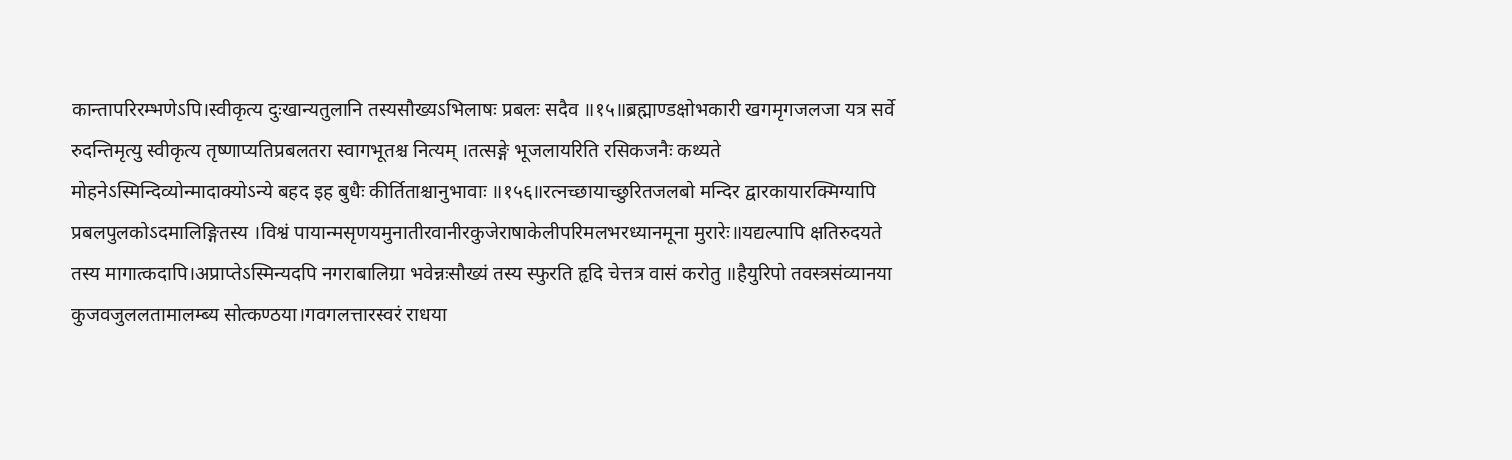कान्तापरिरम्भणेऽपि।स्वीकृत्य दुःखान्यतुलानि तस्यसौख्यऽभिलाषः प्रबलः सदैव ॥१५॥ब्रह्माण्डक्षोभकारी खगमृगजलजा यत्र सर्वे रुदन्तिमृत्यु स्वीकृत्य तृष्णाप्यतिप्रबलतरा स्वागभूतश्च नित्यम् ।तत्सङ्गे भूजलायरिति रसिकजनैः कथ्यते मोहनेऽस्मिन्दिव्योन्मादाक्योऽन्ये बहद इह बुधैः कीर्तिताश्चानुभावाः ॥१५६॥रत्नच्छायाच्छुरितजलबो मन्दिर द्वारकायारक्मिग्यापि प्रबलपुलकोऽदमालिङ्गितस्य ।विश्वं पायान्मसृणयमुनातीरवानीरकुजेराषाकेलीपरिमलभरध्यानमूना मुरारेः॥यद्यल्पापि क्षतिरुदयते तस्य मागात्कदापि।अप्राप्तेऽस्मिन्यदपि नगराबालिग्रा भवेन्नःसौख्यं तस्य स्फुरति हृदि चेत्तत्र वासं करोतु ॥हैयुरिपो तवस्त्रसंव्यानया कुजवजुललतामालम्ब्य सोत्कण्ठया।गवगलत्तारस्वरं राधया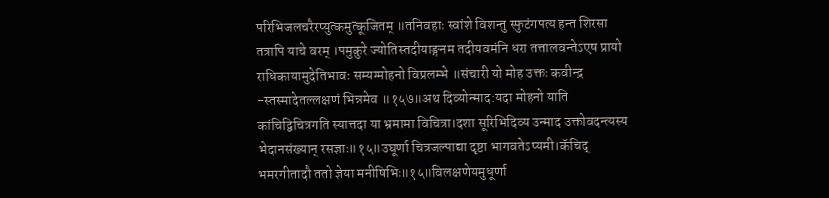परिभिजलचरैरप्युत्कमुत्कूजितम् ॥तनिवहाः स्वांशे विशन्तु स्फुटंगपत्य हन्त शिरसा तत्रापि याचे वरम् ।पमुकुरे ज्योतिस्तदीयाङ्गनम तदीयवमंनि धरा तत्तालवन्तेऽएष प्रायो राधिकायामुदेतिभावः सम्यग्मोहनो विप्रलम्भे ॥संचारी यो मोह उक्तः कवीन्द्र -स्तस्मादेतल्लक्षणं भिन्नमेव ॥१५७॥अथ दिव्योन्माद:यदा मोहनो याति कांचिद्विचित्रगति स्यात्तदा या भ्रमामा विचित्रा।दशा सूरिभिदिव्य उन्माद उक्तोवदन्त्यस्य भेदानसंख्यान् रसज्ञाः॥१५॥उघूर्णा चित्रजल्पाद्या दृष्टा भागवतेऽप्यमी।कॅचिद् भमरगीतादौ ततो ज्ञेया मनीषिभिः॥१५॥विलक्षणेयमुधूर्णा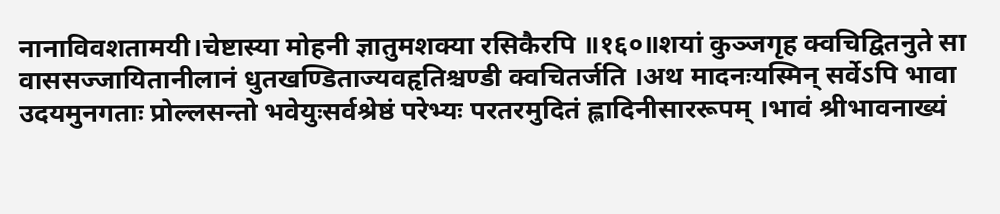नानाविवशतामयी।चेष्टास्या मोहनी ज्ञातुमशक्या रसिकैरपि ॥१६०॥शयां कुञ्जगृह क्वचिद्वितनुते सा वाससज्जायितानीलानं धुतखण्डिताज्यवहृतिश्चण्डी क्वचितर्जति ।अथ मादनःयस्मिन् सर्वेऽपि भावा उदयमुनगताः प्रोल्लसन्तो भवेयुःसर्वश्रेष्ठं परेभ्यः परतरमुदितं ह्लादिनीसाररूपम् ।भावं श्रीभावनाख्यं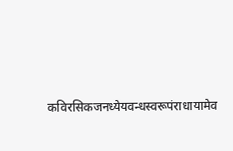कविरसिकजनध्येयवन्धस्वरूपंराधायामेव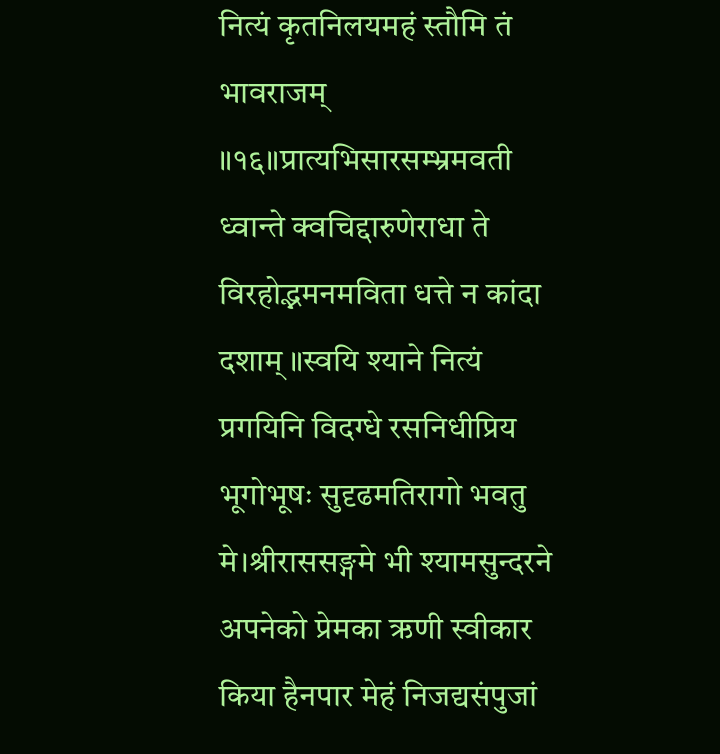नित्यं कृतनिलयमहं स्तौमि तं भावराजम् ॥१६॥प्रात्यभिसारसम्भ्रमवती ध्वान्ते क्वचिद्दारुणेराधा ते विरहोद्भमनमविता धत्ते न कांदा दशाम् ॥स्वयि श्याने नित्यं प्रगयिनि विदग्धे रसनिधीप्रिय भूगोभूषः सुदृढमतिरागो भवतु मे।श्रीराससङ्गमे भी श्यामसुन्दरने अपनेको प्रेमका ऋणी स्वीकार किया हैनपार मेहं निजद्यसंपुजां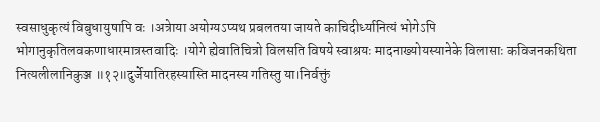स्वसाधुकृत्यं विबुधायुषापि वः ।अत्रेाया अयोग्यऽप्यथ प्रबलतया जायते काचिदीर्ध्यानित्यं भोगेऽपि भोगानुकृतिलवकणाधारमात्रस्तवादिः ।योगे ह्येवातिचित्रो विलसति विषये स्वाश्रयः मादनाख्योयस्यानेके विलासाः कविजनकथिता नित्यलीलानिकुञ्ज ॥१२॥दुर्जेयातिरहस्यास्ति मादनस्य गतिस्तु या।निर्वक्तुं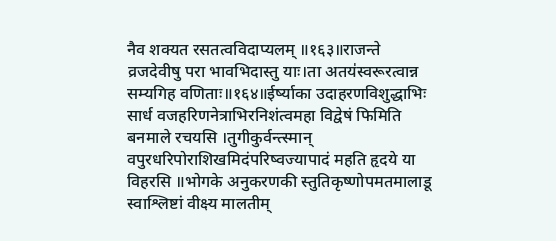नैव शक्यत रसतत्वविदाप्यलम् ॥१६३॥राजन्ते व्रजदेवीषु परा भावभिदास्तु याः।ता अतय॑स्वरूरत्वान्न सम्यगिह वणिताः॥१६४॥ईर्ष्याका उदाहरणविशुद्धाभिः सार्ध वजहरिणनेत्राभिरनिशंत्वमहा विद्वेषं फिमिति बनमाले रचयसि ।तुगीकुर्वन्त्स्मान् वपुरधरिपोराशिखमिदंपरिष्वज्यापादं महति हृदये या विहरसि ॥भोगके अनुकरणकी स्तुतिकृष्णोपमतमालाडू स्वाश्लिष्टां वीक्ष्य मालतीम्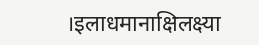।इलाधमानाक्षिलक्ष्या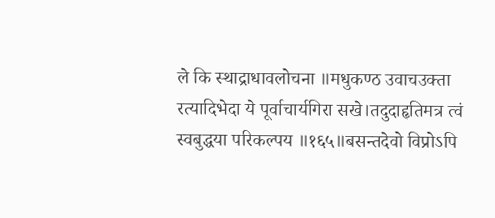ले कि स्थाद्राधावलोचना ॥मधुकण्ठ उवाचउक्ता रत्यादिभेदा ये पूर्वाचार्यगिरा सखे।तदुदाहृतिमत्र त्वं स्वबुद्धया परिकल्पय ॥१६५॥बसन्तदेवो विप्रोऽपि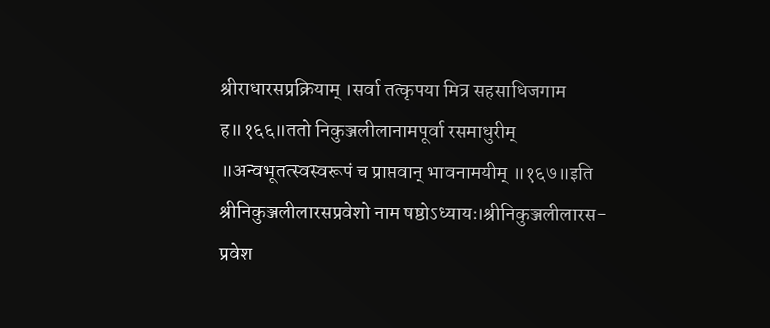श्रीराधारसप्रक्रियाम् ।सर्वा तत्कृपया मित्र सहसाधिजगाम ह॥१६६॥ततो निकुञ्जलीलानामपूर्वा रसमाधुरीम् ॥अन्वभूतत्स्वस्वरूपं च प्राप्तवान् भावनामयीम् ॥१६७॥इति श्रीनिकुञ्जलीलारसप्रवेशो नाम षष्ठोऽध्यायः।श्रीनिकुञ्जलीलारस-प्रवेश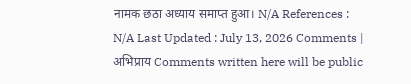नामक छठा अध्याय समाप्त हुआ। N/A References : N/A Last Updated : July 13, 2026 Comments | अभिप्राय Comments written here will be public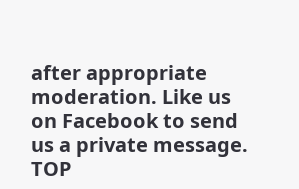after appropriate moderation. Like us on Facebook to send us a private message. TOP